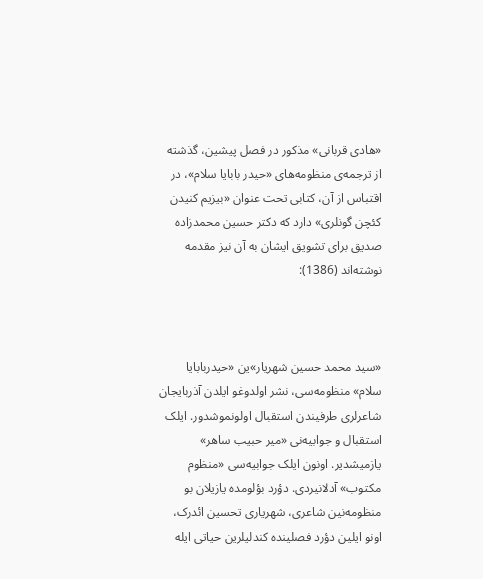«هادی قربانی» مذكور در فصل پیشین، گذشته از ترجمه‌ی منظومه‌های «حیدر بابایا سلام»، در اقتباس از آن، کتابی تحت عنوان «بیزیم کنیدن کئچن گونلری» دارد که دکتر حسین محمدزاده صدیق برای تشویق ايشان به آن نیز مقدمه نوشته‌اند (1386):



«سید محمد حسین شهریار»ین «حیدربابایا سلام» منظومه‌سی، نشر اولدوغو ایلدن آذربایجان شاعرلری طرفیندن استقبال اولونموشدور. ایلک استقبال و جوابیه‌نی «میر حبیب ساهر» یازمیشدیر. اونون ایلک جوابیه‌سی «منظوم مکتوب» آدلانیردی. دؤرد بؤلومده یازیلان بو منظومه‌نین شاعری، شهریاری تحسین ائدرک، اونو ایلین دؤرد فصلینده کندلیلرین حیاتی ایله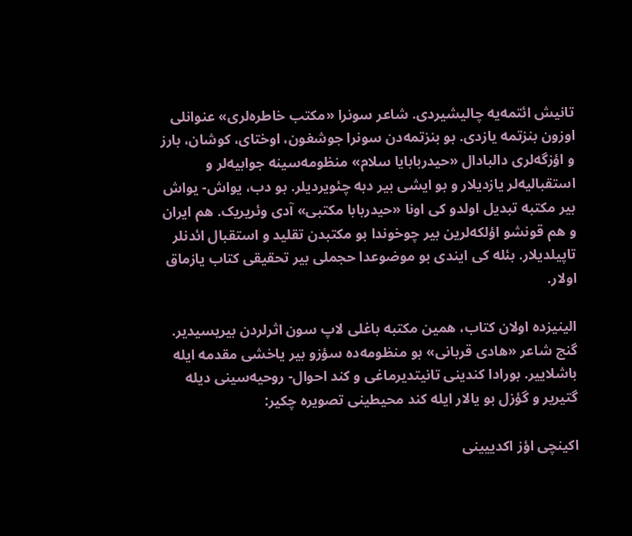تانیش ائتمه‌یه چالیشیردی. شاعر سونرا «مکتب خاطره‌لری» عنوانلی اوزون بنزتمه یازدی. بو بنزتمه‌دن سونرا جوشغون، اوختای، کوشان، بارز و اؤزگه‌لری دالبادال «حیدربابایا سلام» منظومه‌سینه جوابیه‌لر و استقبالیه‌لر یازدیلار و بو ایشی بیر دبه چئویردیلر. بو دب، یواش- یواش بیر مکتبه تبدیل اولدو کی اونا «حیدربابا مکتبی» آدی وئریریک. هم ایران و هم قونشو اؤلکه‌لرین بیر چوخوندا بو مکتبدن تقلید و استقبال ائدنلر تاپیلدیلار. بئله کی ایندی بو موضوعدا حجملی بیر تحقیقی کتاب یازماق اولار.

الینیزده اولان کتاب، همین مکتبه باغلی لاپ سون اثرلردن بیریسیدیر. گنج شاعر «هادی قربانی» بو منظومه‌ده سؤزو بیر یاخشی مقدمه ایله باشلاییر. بورادا کندینی تانیتدیرماغی و کند احوال- روحیه‌سینی دیله گتیریر و گؤزل بو یالار ایله کند محیطینی تصویره چکیر:

اکینچی اؤز اکدییینی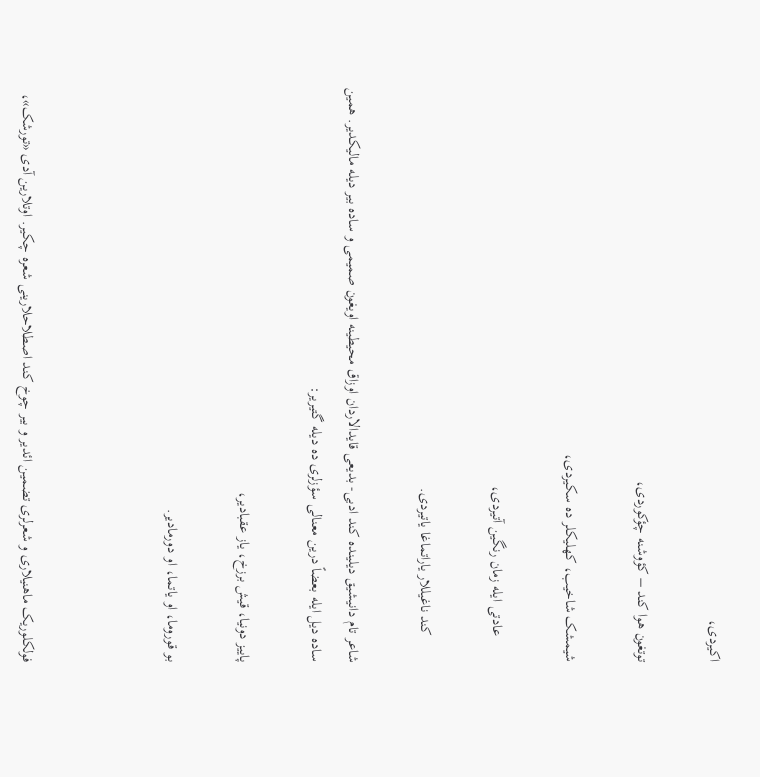اکیردی،

توتغون هوا کند – کؤوشنه چؤکوردی،

شیمشک شاخیب، کهلیکلر ده سکیردی،

       عادتی ایله زمان رنگین آتیردی،

       کند ناغیللار یاراتماغا یاتیردی.

شاعر تام دانیشیق دیلینده کند ادبی- بدیعی قایدالاردان اوزاق محیطینه اویغون صمیمی و ساده بیر دیله مالیکدیر. همین ساده دیل ایله بعضاً درین معنالی سؤزلری ده دیله گتیریر:

پاییز دونیا، قیش برزخ، یاز عقبادیر،

بو قوروما، او یاتما، او دورمادیر.



فولکلوریک ماهنیلاری و شعرلری تضمین ائدیر و بیر چوخ کند اصطلاحلارینی شعره چکیر. اوتلارین آدی «تورشک»،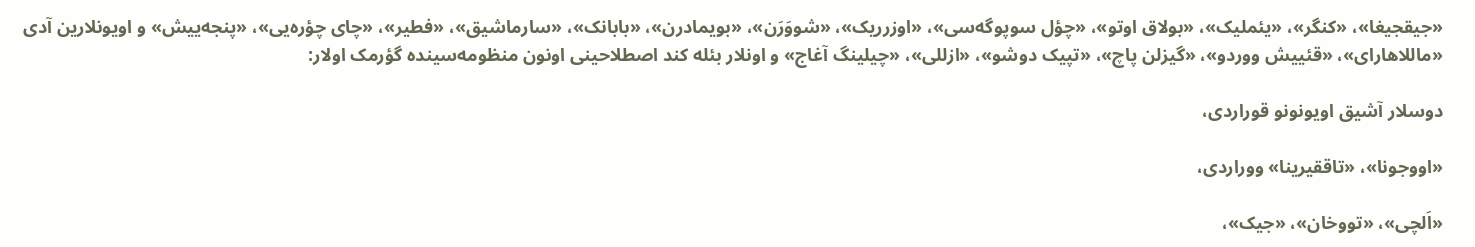«جیقجیغا»، «کنگر»، «یئملیک»، «بولاق اوتو»، «چؤل سوپوگه‌سی»، «اوزرریک»، «شووَرَن»، «بویمادرن»، «بابانک»، «سارماشیق»، «فطیر»، «چای چؤره‌یی»، «پنجه‌ییش» و اویونلارین آدی «ماللاهارای»، «قئییش ووردو»، «گیزلن پاچ»، «تپیک دوشو»، «ازللی»، «چیلینگ آغاج» و اونلار بئله کند اصطلاحینی اونون منظومه‌سینده گؤرمک اولار:

دوسلار آشیق اویونونو قوراردی،

«اووجونا»، «تاققیرینا» ووراردی،

«اَلچی»، «تووخان»، «جیک»،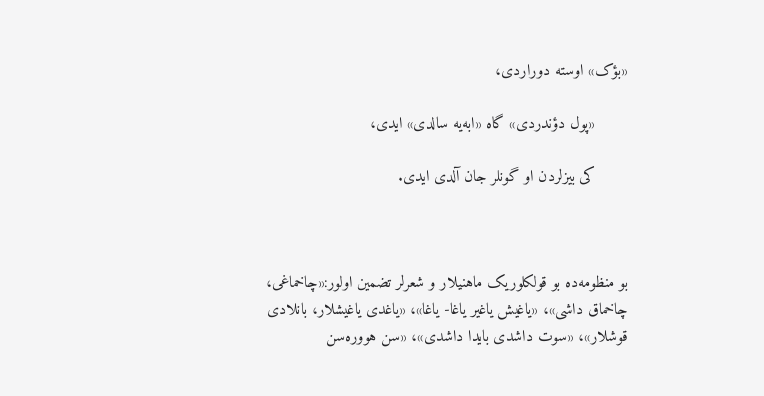«بؤک» اوسته دوراردی،

       «پول دؤندردی» گاه «ابه‌یه سالدی» ایدی،

       کی بیزلردن او گونلر جان آلدی ایدی.



بو منظومه‌ده بو قولکلوریک ماهنیلار و شعرلر تضمین اولور:«چاخماغی، چاخماق داشی»، «یاغیش یاغیر یاغا- یاغا»، «یاغدی یاغیشلار، بانلادی قوشلار»، «سوت داشدی بایدا داشدی»، «سن هووره‌سن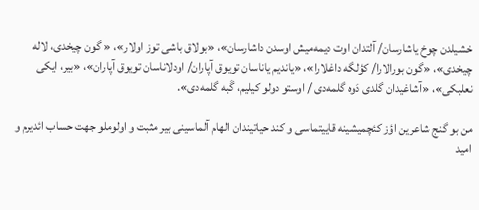خشیلدن چوخ یاشارسان/ آلتدان اوت دیمه‌میش اوسدن داشارسان»، «بولاق باشی توز اولار»، « گون چیخدی، لاله چیخدی»، «گون بورالارا/ کؤلگه داغلارا»، «یاندیم یاناسان تویوق آپاران/ اودلاناسان تویوق آپاران»، «بیر، ایکی نعلبکی»، «آشاغیدان گلدی دَوه‌ گلمه‌دی / اوستو دولو کیلیم، گَبه گلمه‌دی».

من بو گنج شاعرین اؤز کئچمیشینه قاییتماسی و کند حیاتیندان الهام آلماسینی بیر مثبت و اولوملو جهت حساب ائدیرم و امید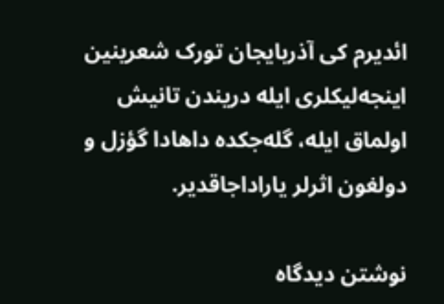ائدیرم کی آذربایجان تورک شعرینین اینجه‌لیکلری ایله دریندن تانیش اولماق ایله، گله‌جکده داهادا گؤزل و دولغون اثرلر یاراداجاقدیر.

نوشتن دیدگاه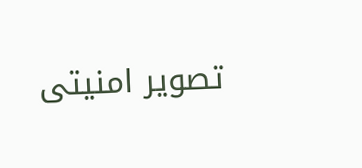تصویر امنیتی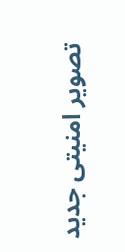تصویر امنیتی جدید